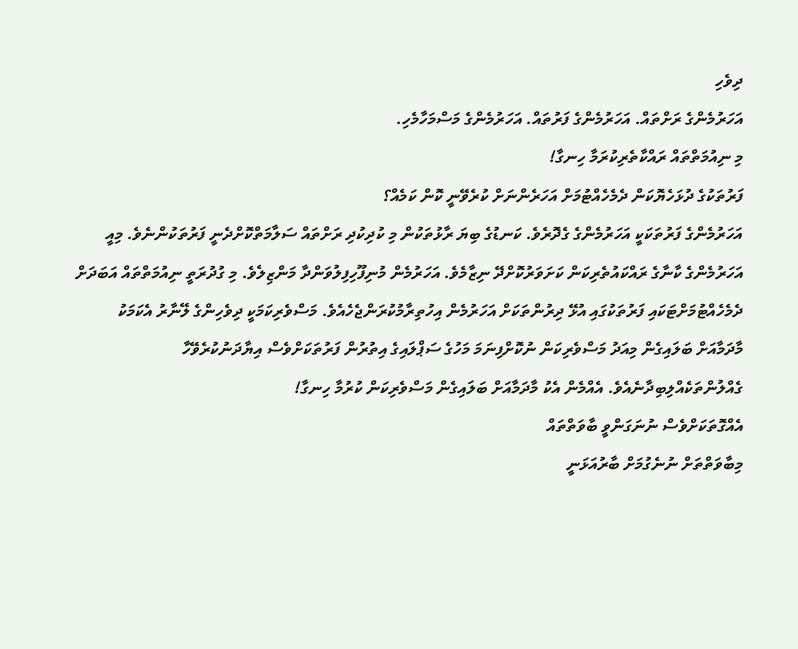ދިވެހި
އަހަރުމެންގެ ރަށްތައް. އަހަރުމެންގެ ފަރުތައް. އަހަރުމެންގެ މަސްމަހާމެހި.
މި ނިއުމަތްތައް ރައްކާތެރިކުރަމާ ހިނގާ!
ފަރުތަކުގެ ދުޅަހެޔޮކަން ދެމެހެއްޓުމަށް އަހަރެންނަށް ކުރެވޭނީ ކޮން ކަމެއް؟
އަހަރުމެންގެ ފަރުތަކަކީ އަހަރުމެންގެ ގެދޮރެވެ. ކަނޑުގެ ބިޔަ ރާޅުތަކުން މި ކުދިކުދި ރަށްތައް ސަލާމަތްކޮށްދެނީ ފަރުތަކުންނެވެ. މިއީ އަހަރުމެންގެ ކާނާގެ ރައްކައުތެރިކަން ކަށަވަރުކޮށްދޭ ނިޒާމެވެ. އަހަރުމެން މުނިފޫހިފިލުވަންދާ މަންޒިލެވެ. މި ގުދުރަތީ ނިއުމަތްތައް އަބަދަށް ދެމެހެއްޓުމަށްޓަކައި ފަރުތަކުގައި އުޅޭ ދިރުންތަކަށް އަހަރުމެން އިހުތިރާމުކުރަންޖެހެއެވެ. މަސްވެރިކަމަކީ ދިވެހިންގެ ލޭނާރު އެކަމަކު މާދަމާއަށް ބަލައިގެން މިއަދު މަސްވެރިކަން ނުކޮށްފިނަމަ މަހުގެ ސަޕްލައިގެ އިތުރުން ފަރުތަކަށްވެސް އިޔާދަނުކުރެވޭހާ ގެއްލުންތަކެއްލިބިދާނެއެވެ. އެއްމެން އެކު މާދަމާއަށް ބަލައިގެން މަސްވެރިކަން ކުރުމާ ހިނގާ!
އެއްގޮތަކަށްވެސް ނުނަގަންވީ ބާވަތްތައް
މިބާވަތްތަށް ނުނެގުމަށް ބާރުއަޅަނީ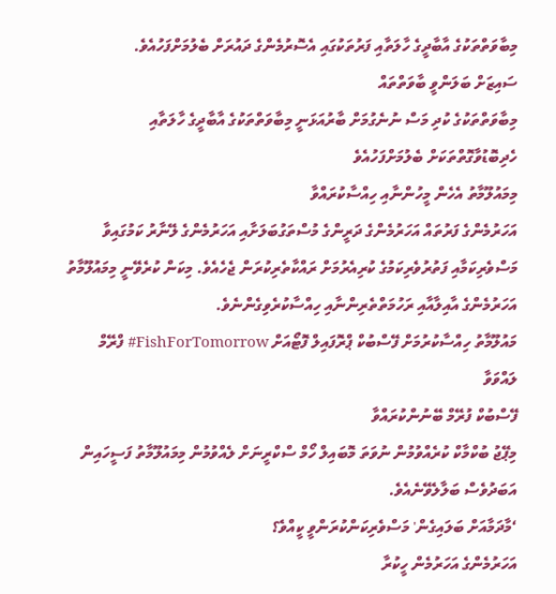މިބާވަތްތަކުގެ އާބާދީގެ ހާލަތާއި ފަރުތަކުގައި އެސޮރުމެންގެ ދައުރަށް ބެލުމަށްފަހުއެވެ.
ސައިޒަށް ބަލަންވީ ބާވަތްތައް
މިބާވަތްތަކުގެ ކުދި މަސް ނުނެގުމަށް ބާރުއަޅަނީ މިބާވަތްތަކުގެ އާބާދީގެ ހާލަތާއި ހެދިބޮޑުވާގޮތްތަކަށް ބެލުމަށްފަހުއެވެ
މިމައުލޫމާތު އެހެން މީހުންނާއި ހިއްސާކުރައްވާ
އަހަރުމެންގެ ފަރުތައް އަހަރުމެންގެ ދަރީންގެ މުސްތަގުބަލަށާއި އަހަރުމެންގެ ލޭނާރު ކަމުގައިވާ މަސްވެރިކަމާއި ފަތުރުވެރިކަމުގެ ކުރިއެރުމަށް ރައްކާތެރިކުރަން ޖެހެއެވެ. މިކަން ކުރެވޭނީ މިމައުލޫމާތު އަހަރުމެންގެ އާއިލާއާއި ރަހުމަތްތެރިންނާއި ހިއްސާކުރެވިގެންނެވެ.
މައުލޫމާތު ހިއްސާކުރުމަށް ފޭސްބުކް ޕްރޮފައިލް ފޮޓޯއަށް FishForTomorrow# ފްރޭމް ލައްވަވާ
ފޭސްބުކް ފުރޭމް ބޭނުންކުރައްވާ
މިޕޭޖު ބުކްމާކް ކުރެއްވުމުން ނުވަތަ މޮބައިލް ހޯމް ސްކްރީނަށް ލެއްވުމުން މިމައުލޫމާތު ފަސީހައިން އަބަދުވެސް ބަލާލެވޭނެއެވެ.
‘މާދަމާއަށް ބަލައިގެން' މަސްވެރިކަންކުރަންވީ ކީއްވެ؟
އަހަރުމެންގެ އަހަރުމެން ހީކުރާ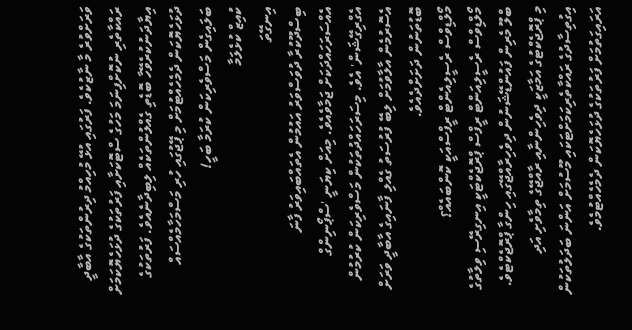ވަރަށްވުރެ މާ ނާޒުކެވެ. ފަރުގައި އުޅޭ މުހިއްމު ދިރުންތަކުގެ އާބާދީ ރައްކާތެރި ނުކޮށްފިނަމަ މަހުގެ ސްޓޮކަށާއި ފަރުތަކުގެ ދުޅަހެޔޮކަމަށް އިޔާދަނުކުރެވޭހާ ބޮޑެތި ގެއްލުންތަކެއް ލިބިދާނެއެވެ. ފަރުތަކުގެ ދުޅަހެޔޮކަން ދެމެހެއްޓުމަށް މި ޕޭޖުގައި ހުރި މަސްމަހާމެއްސައް ބަލައިގެން މަސްވެރިކަން ކުރަމާ ބަހީ!
ކުއިޒް ކުޅެލަމާ
އިނގޭތަ
ބިސްދޫކުރާ ދުވަސްވަރު އައުމުން އެތައްބައިވަރު ފާނަ އެއްސަރަހައްދަކަށް ޖަމާވެއެވެ. މިއަށް ކިޔަނީ 'ސްޕޯނިންގް އެގްރިގޭޝަން' އެވެ. މިސަރަހައްދުތަކުން މަސްވެރިކަން ކުރުމުން އެސޮރުމެން އާލާވުމަށް ލިބޭ ފުރުސަތު ގެއްލި ފާނައިގެ އާބާދީ ވަރަށް ބޮޑުތަނުން ދަށަށްދެއެވެ.
މޯލްޑިވްސް ރެސީލިއެންޓް ރީފްސްއަކީ ކޮންބައެއް؟
މޯލްޑިވްސް ރެސީލިއަންޓް ރީފްސް ޕްރޮޖެކްޓަކީ އިނގިރޭސި ވިލާތުގެ ބްލޫ މެރިން ފައުންޑޭޝަނުން ދިވެހިރާއްޖޭގައި ހިންގާ ޕްރޮޖެކްޓެވެ. މި ޕްރޮޖެކްޓުގެ އަމާޒަކީ ދިވެހިންނާއި ރާއްޖޭގެ ތިމާވެށި އަދި އިގުތިސާދުގެ ރައްކާތެރިކަމަށްޓަކައި މޫސުމަށް އަންނަ ބަދަލުތަކުން އަރައިގަތުމަށް ފަރުތަކުގެ ދުޅަހެޔޮކަން ދެމެހެއްޓުމެވެ.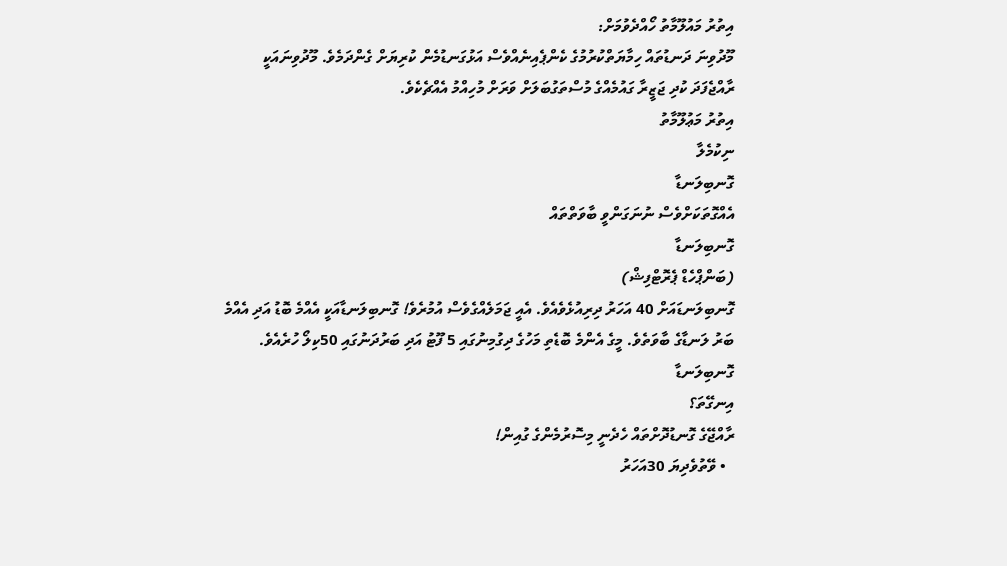އިތުރު މައުލޫމާތު ހޯއްދެވުމަށް:
މޫދުވިނަ ދަނޑުތައް ހިމާޔަތްކުރުމުގެ ކެންޕެއިނެއްވެސް އަޅުގަނޑުމެން ކުރިޔަށް ގެންދަމެވެ. މޫދުވިނައަކީ ރާއްޖެފަދަ ކުދި ޖަޒީރާ ގައުމެއްގެ މުސްތަގުބަލަށް ވަރަށް މުހިއްމު އެއްޗެކެވެ.
އިތުރު މަޢުލޫމާތު
ނިކުމެލާ
ގޮނބިލަނޑާ
އެއްގޮތަކަށްވެސް ނުނަގަންވީ ބާވަތްތައް
ގޮނބިލަނޑާ
(ބަންޕްހެޑް ޕެރޮޓްފިޝް)
ގޮނބިލަނޑައަށް 40 އަހަރު ދިރިއުޅެވެއެވެ. އެއީ ޖަމަލެއްގެވެސް އުމުރެވެ! ގޮނބިލަނޑާއަކީ އެއްމެ ބޮޑު އަދި އެއްމެ ބަރު ލަނޑާގެ ބާވަތެވެ. މީގެ އެންމެ ބޮޑެތި މަހުގެ ދިގުމިނުގައި 5 ފޫޓު އަދި ބަރުދަނުގައި 50ކިލޯ ހުރެއެވެ.
ގޮނބިލަނޑާ
އިނގޭތަ؟
ރާއްޖޭގެ ގޮނޑުދޮށްތައް ހެދެނީ މިސޮރުމެންގެ ގުއިން!
  • ވޭތުވެދިޔަ 30އަހަރު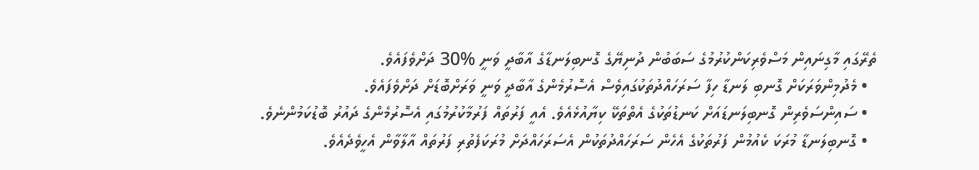ތެރޭގައި މާގިނައިން މަސްވެރިކަންކުރުމުގެ ސަބަބުން ދުނިޔޭގެ ގޮނބިލަނޑާގެ އާބާދީ ވަނީ %30 ދަށްވެފައެވެ.
  • މެދުމިންވަރަކަށް ގޮނބި ލަނޑާ ހިފާ ސަރަހައްދުތަކުގައިވެސް އެސޮރުމެންގެ އާބާދީ ވަނީ ވަރަށްބޮޑަށް ދަށްވެފައެވެ.
  • ސައިންސަވެރިން ގޮނބިލަނޑައަށް ކަނޑުތަކުގެ އެތްތަކޭ ކިޔާއުޅެއެވެ. އެއީ ފަރުތައް ފަރުމާކުރުމުގައި އެސޮރުމެންގެ ދައުރު ބޮޑުކަމުންނެވެ.
  • ގޮނބިލަނޑާ މުރަކަ ކެއުމުން ފަރުތަކުގެ އެހެން ސަރަހައްދުތަކުން އެސަރަހައްދަށް މުރަކަފެތުރި ފަރުތައް އާލާވާން އެހީވެދެއެވެ.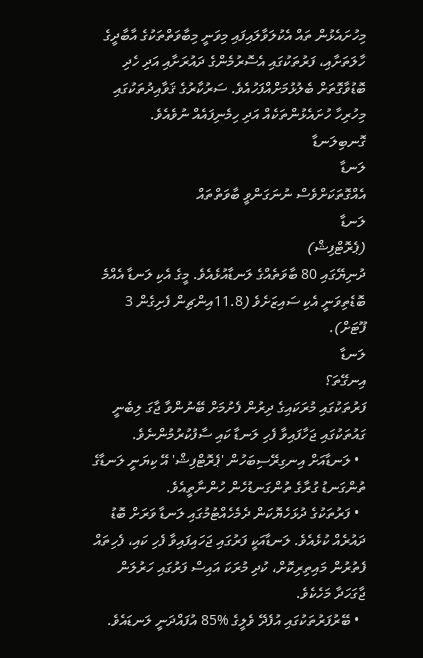މިހުށައެޅުން ތައް އެކުލަވާލައިފައި މިވަނީ މިބާވަތްތަކުގެ އާބާދީގެ ހާލަތަށާއި، ފަރުތަކުގައި އެސޮރުމެންގެ ދައުރަށާއި އަދި ހެދި ބޮޑުވާގޮތަށް ބެލުޅުމަށްއްފަހުއެވެ. ސަރުކާރުގެ ޤަވާއިދުތަކުގައި މިހުރިހާ ހުށައެޅުންތަކެއް އަދި ހިމެނިފައެއް ނުވެއެވެ.
ގޮނބިލަނޑާ
ލަނޑާ
އެއްގޮތަކަށްވެސް ނުނަގަންވީ ބާވަތްތައް
ލަނޑާ
(ޕެރޮޓްފިޝް)
ދުނިޔޭގައި 80 ބާވަތެއްގެ ލަނޑާއުޅެއެވެ. މީގެ އެކި ލަނޑާ އެއްމެ ބޮޑެތިވަނީ އެކި ސައިޒަށެވެ (11.8އިންޗިން ފެށިގެން 3 ފޫޓަށް).
ލަނޑާ
އިނގޭތަ؟
ފަރުތަކުގައި މުރަކައިގެ ދިރުން ފެށުމަށް ބޭނުންވާ ޖާގަ ލިބެނީ ގައުތަކުގައި ޖަހާފައިވާ ފެހި ލަނޑާ ކައި ސާފުކުރުމުންނެވެ.
  • ލަނޑާއަށް އިނގިރޭސިބަހުން 'ޕެރޮޓްފިޝް' އޭ ކިޔަނީ ލަނޑާގެ ތުންގަނޑު ގުރާގެ ތުންގަނޑުހެން ހުންނާތީއެވެ.
  • ފަރުތަކުގެ ދުޅަހެޔޮކަން ދެމެހެއްޓުމުގައި ލަނޑާ ވަރަށް ބޮޑު ދައުރެއް ކުޅެއެވެ. ލަނޑާއަކީ ފަރުގައި ޖަހައިފައިވާ ފެހި ކައި، ފެހިތައް ފެތުރުން މައިތިރިކޮށް، ކުދި މުރަކަ އައިސް ފަރުގައި ހަރުލަން ޖާގަހަދާ މަހެކެވެ.
  • ބޭރުފަރުތަކުގައި އުފެދޭ ވެލީގެ %85 އުފައްދަނީ ލަނޑައެވެ.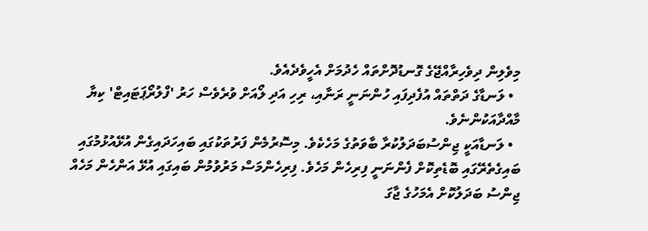މިވެލިން ދިވެހިރާއްޖޭގެ ގޮނޑުދޮށްތައް ހެދުމަށް އެހީވެދެއެވެ.
  • ލަނޑާގެ ދަތްތައް އުފެދިފައި ހުންނަނީ ރަނާއި، ރިހި އަދި ލޯއަށް ވުރެވެސް ހަރު 'ފްލުރޯޕަޓައިޓް' ކިޔާ މާއްދާއަކުންނެވެ.
  • ލަނޑާއަކީ ޖިންސުބަދަލުކުރާ ބާވަތުގެ މަހެކެވެ. މިސޮރުމެން ފަރުތަކުގައި ބައިހަދައިގެން އުޅޭއުޅުމުގައި ބައިގެތެރޭގައި ބޮޑެތިކޮށް ފެންނަނީ ފިރިހެން މަހެވެ. ފިރިހެންމަސް މަރުވުމުން ބައިގައި އުޅޭ އަންހެން މަހެއް ޖިންސު ބަދަލުކޮށް އެމަހުގެ ޖާގަ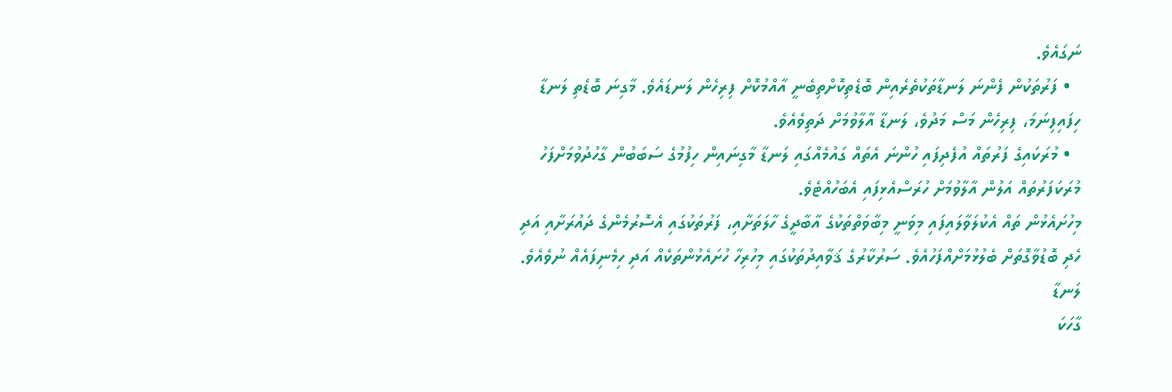ނަގައެވެ.
  • ފަރުތަކުން ފެންނަ ލަނޑާތަކުތެރެއިން ބޮޑެތިކޮށްތިބެނީ އާއްމުކޮށް ފިރިހެން ލަނޑައެވެ. މާގިނަ ބޮޑެތި ލަނޑާ ހިފައިފިނަމަ، ފިރިހެން މަސް މަދުވެ، ލަނޑާ އާލާވުމަށް ދަތިވެއެވެ.
  • މުރަކައިގެ ފަރުތައް އުފެދިފައި ހުންނަ އެތައް ގައުމެއްގައި ލަނޑާ މާގިނައިން ހިފުމުގެ ސަބަބުން ގާހުދުވުމަށްފަހު މުރަކަފަރުތައް އަލުން އާލާވުމަށް ހުރަސްއެޅިފައި އެބަހުއްޓެވެ.
މިހުށައެޅުން ތައް އެކުލަވާލައިފައި މިވަނީ މިބާވަތްތަކުގެ އާބާދީގެ ހާލަތަށާއި، ފަރުތަކުގައި އެސޮރުމެންގެ ދައުރަށާއި އަދި ހެދި ބޮޑުވާގޮތަށް ބެލުޅުމަށްއްފަހުއެވެ. ސަރުކާރުގެ ޤަވާއިދުތަކުގައި މިހުރިހާ ހުށައެޅުންތަކެއް އަދި ހިމެނިފައެއް ނުވެއެވެ.
ލަނޑާ
ގާހަކަ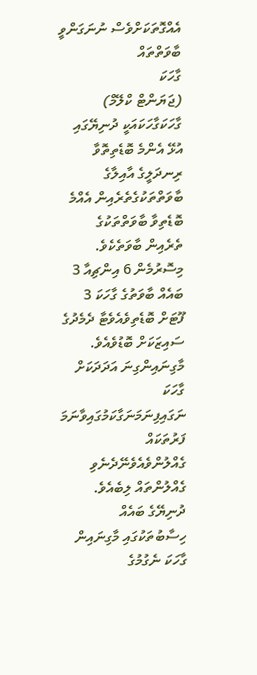އެއްގޮތަކަށްވެސް ނުނަގަންވީ ބާވަތްތައް
ގާހަކަ
(ޖަޔަންޓް ކްލޭމް)
ގާހަކަގާހަކައަކީ ދުނިޔޭގައި އުޅޭ އެންމެ ބޮޑެތިތޮވާ ރިނދަލީގެ އާއިލާގެ ބާވަތްތަކުގެތެރެއިން އެއްމެ ބޮޑެތިވާ ބާވަތްތަކުގެ ތެރެއިން ބާވަތެކެވެ. މިސޮރުމެން 6 އިންޗިއާ 3 ބައެއް ބާވަތުގެ ގާހަކަ 3 ފޫޓަށް ބޮޑެތިވެއެވެޓާ ދެމެދުގެ ސައިޒަކަށް ބޮޑުވެއެވެ. މާގިނައިންގިނަ އަދަދަކަށް ގާހަކަ ނަގައިފިނަމަނަގާކަމުގައިވާނަމަ ފަރުތަކައް ގެއްލުންވެއެވެނޭދެނެވި ގެއްލުންތައް ލިބެއެވެ. ދުނިޔޭގެ ބައެއް ހިސާބުތަކުގައި މާގިނައިން ގާހަކަ ނެގުމުގެ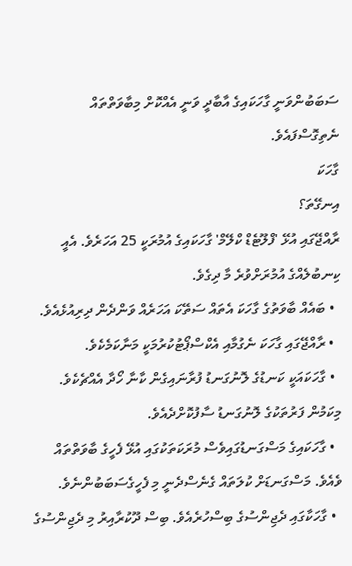ސަބަބުންވަނީ ގާހަކައިގެ އާބާދީ ވަނީ އެއްކޮށް މިބާވަތްތައް ނެތިގޮސްފައެވެ.
ގާހަކަ
އިނގޭތަ؟
ރާއްޖޭގައި އުޅޭ 'ފްލޫޓެޑް ކްލޭމް' ގާހަކައިގެ އުމުރަކީ 25 އަހަރެވެ. އެއީ ކިނބުލެއްގެ އުމުރަށްވުރެ މާ ދިގެވެ.
  • ބައެއް ބާވަތުގެ ގާހަކަ އެތައް ސަތޭކަ އަހަރެއް ވަންދެން ދިރިއުޅެއެވެ.
  • ރާއްޖޭގައި ގާހަކަ ނެގުމާއި އެކްސްޕޯޓުކުރުމަކީ މަނާކަމެކެވެ.
  • ގާހަކައަކީ ކަނޑުގެ ލޮނުގަނޑު ފުރާނައިގެން ކާނާ ހޯދާ އެއްޗެކެވެ. މިކަމުން ފަރުތަކުގެ ލޮނުގަނޑު ސާފުކޮށްދެއެވެ.
  • ގާހަކައިގެ މަސްގަނޑުގައިވެސް މުރަކަތަކުގައި އުޅޭ ފެހީގެ ބާވަތްތައް ވެއެވެ. މަސްގަނޑަށް ކުލަތައް ގެނެސްދެނީ މި ފެހީގެސަބަބުންނެވެ.
  • ގާހަކާގައި ދެޖިންސުގެ ބިސްހުރެއެވެ. ބިސް ދޫކުރާއިރު މި ދެޖިންސުގެ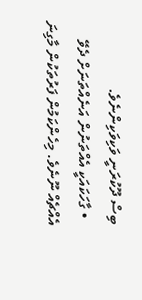ބިސް ދޫކުރަނީ ވަކިވަކިންނެވެ.
  • ގާހަކައަކީ އެއްތަނުން އަނެއްތަނަށް ދެވޭ އެއްޗެއް ނޫނެވެ. މިހެންކަމުން ފަރުތަކުން މާގިނަ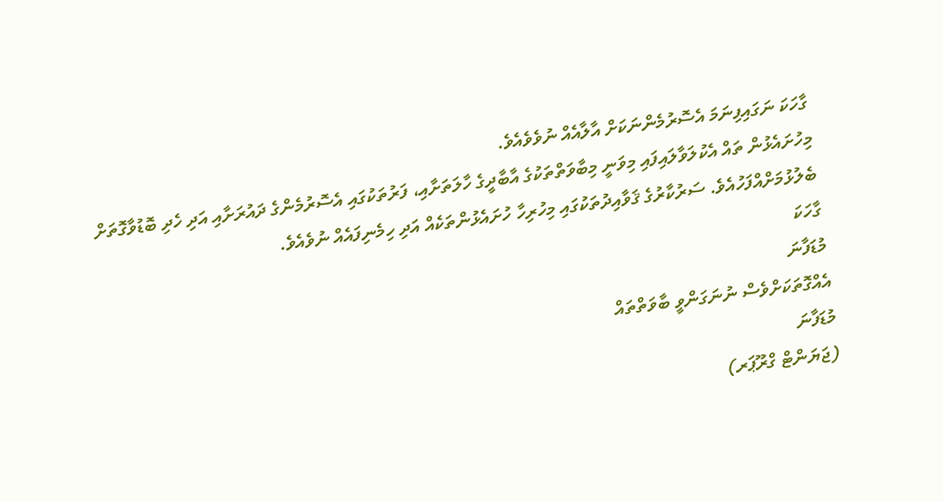ގާހަކަ ނަގައިފިނަމަ އެސޮރުމެންނަކަށް އާލާއެއް ނުވެވެއެވެ.
މިހުށައެޅުން ތައް އެކުލަވާލައިފައި މިވަނީ މިބާވަތްތަކުގެ އާބާދީގެ ހާލަތަށާއި، ފަރުތަކުގައި އެސޮރުމެންގެ ދައުރަށާއި އަދި ހެދި ބޮޑުވާގޮތަށް ބެލުޅުމަށްއްފަހުއެވެ. ސަރުކާރުގެ ޤަވާއިދުތަކުގައި މިހުރިހާ ހުށައެޅުންތަކެއް އަދި ހިމެނިފައެއް ނުވެއެވެ.
ގާހަކަ
މުޑަފާނަ
އެއްގޮތަކަށްވެސް ނުނަގަންވީ ބާވަތްތައް
މުޑަފާނަ
(ޖަޔަންޓް ގްރޫޕަރ)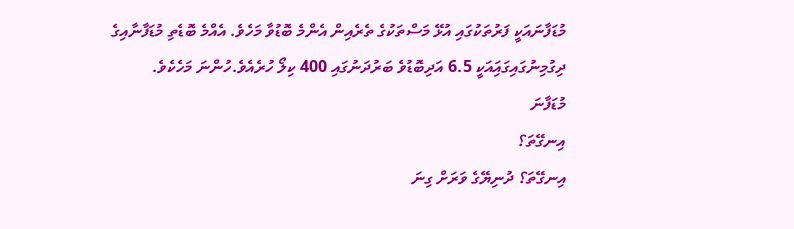މުޑަފާނައަކީ ފަރުތަކުގައި އުޅޭ މަސްތަކުގެ ތެރެއިން އެންމެ ބޮޑުވާ މަހެވެ. އެއްމެ ބޮޑެތި މުޑަފާނާއިގެ ދިގުމިނުގައިގައިައަކީ 6.5 އަދިބޮޑުވެ ބަރުދަނުގައި 400 ކިލޯ ހުރެއެވެ.ހުންނަ މަހެކެވެ.
މުޑަފާނަ
އިނގޭތަ؟
އިނގޭތަ؟ ދުނިޔޭގެ ވަރަށް ގިނަ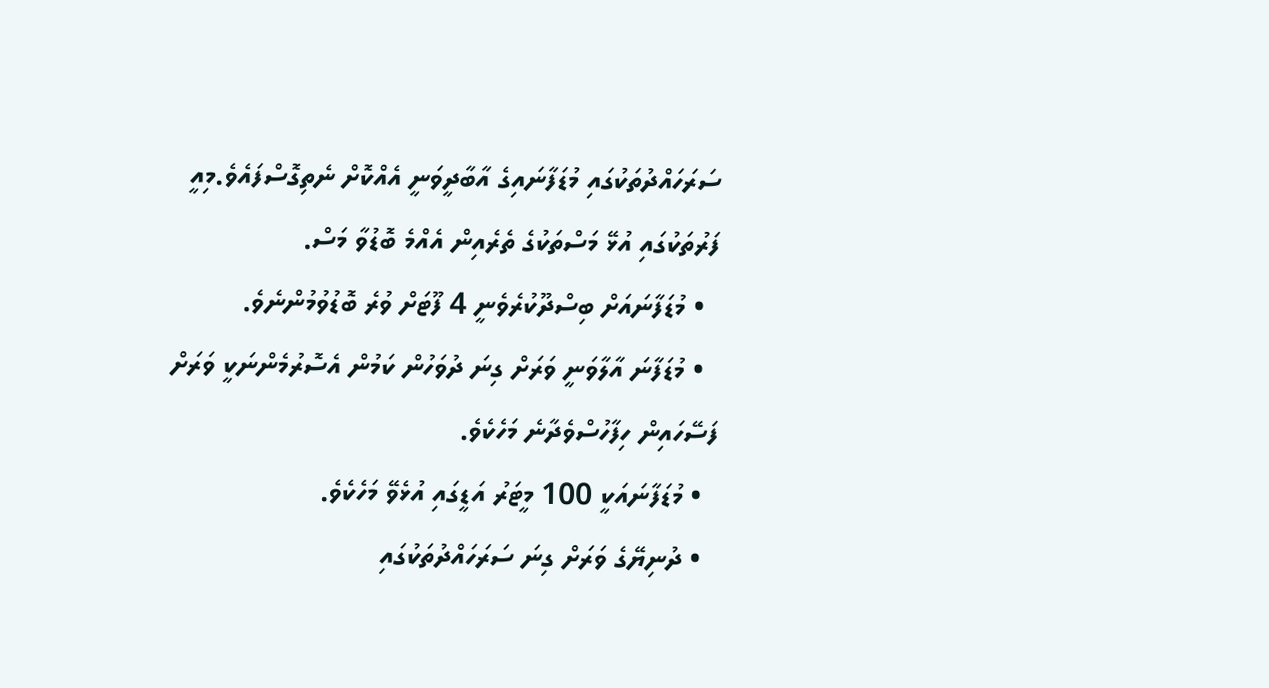ސަރަހައްދުތަކުގައި މުޑަފާނައިގެ އާބާދީވަނީ އެއްކޮށް ނެތިގޮސްފައެވެ.މިއީ ފަރުތަކުގައި އުޅޭ މަސްތަކުގެ ތެރެއިން އެއްމެ ބޮޑުވާ މަސް.
  • މުޑަފާނައަށް ބިސްދޫކުރެވެނީ 4 ފޫޓަށް ވުރެ ބޮޑުވުމުންނެވެ.
  • މުޑަފާނަ އާލާވަނީ ވަރަށް ގިނަ ދުވަހުން ކަމުން އެސޮރުމެންނަކީ ވަރަށް ފަސޭހައިން ހިފާހުސްވެދާނެ މަހެކެވެ.
  • މުޑަފާނައަކީ 100 މީޓަރު އަޑީގައި އުޅެވޭ މަހެކެވެ.
  • ދުނިޔޭގެ ވަރަށް ގިނަ ސަރަހައްދުތަކުގައި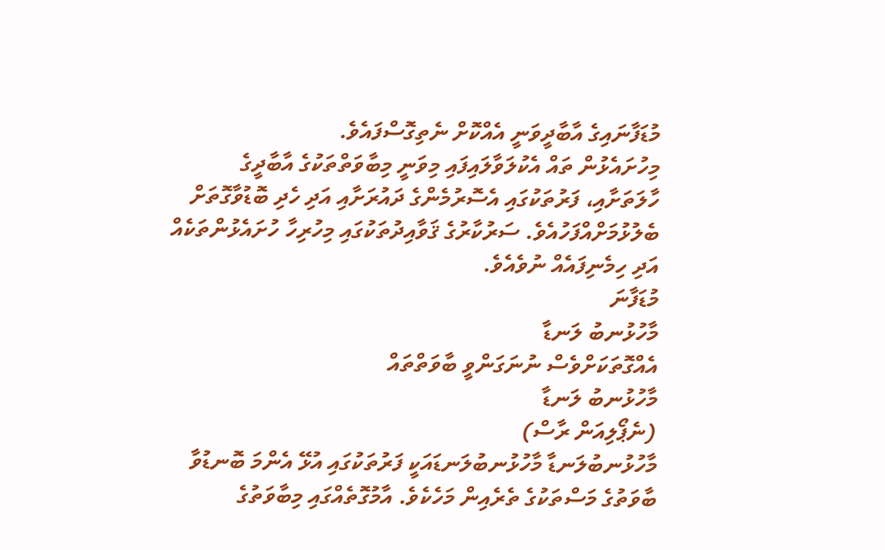މުޑަފާނައިގެ އާބާދީވަނީ އެއްކޮށް ނެތިގޮސްފައެވެ.
މިހުށައެޅުން ތައް އެކުލަވާލައިފައި މިވަނީ މިބާވަތްތަކުގެ އާބާދީގެ ހާލަތަށާއި، ފަރުތަކުގައި އެސޮރުމެންގެ ދައުރަށާއި އަދި ހެދި ބޮޑުވާގޮތަށް ބެލުޅުމަށްއްފަހުއެވެ. ސަރުކާރުގެ ޤަވާއިދުތަކުގައި މިހުރިހާ ހުށައެޅުންތަކެއް އަދި ހިމެނިފައެއް ނުވެއެވެ.
މުޑަފާނަ
މާހުޅުނބު ލަނޑާ
އެއްގޮތަކަށްވެސް ނުނަގަންވީ ބާވަތްތައް
މާހުޅުނބު ލަނޑާ
(ނެޕޯލިއަން ރާސް)
މާހުޅުނބުލަނޑާ މާހުޅުނބުލަނޑައަކީ ފަރުތަކުގައި އުޅޭ އެންމަ ބޮނޑުވާ ބާވަތުގެ މަސްތަކުގެ ތެރެއިން މަހެކެވެ. އާމުގޮތެއްގައި މިބާވަތުގެ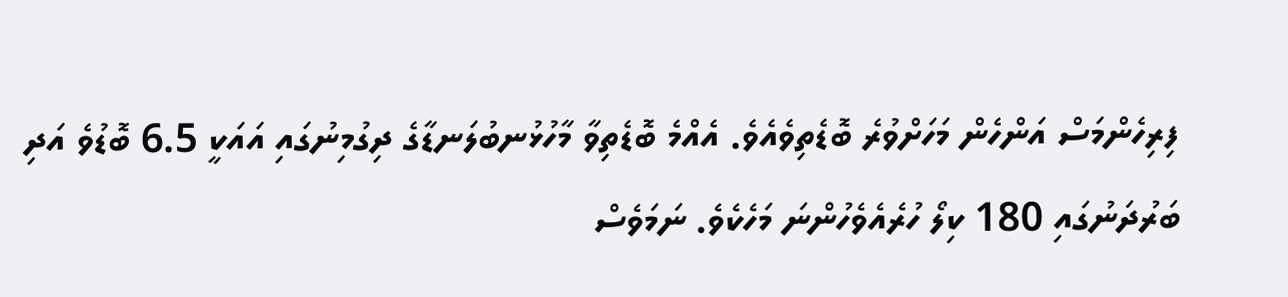ފިރިހެންމަސް އަންހެން މަހަށްވުރެ ބޮޑެތިވެއެވެ. އެއްމެ ބޮޑެތިވާ މާހުޅުނބުލަނޑާގެ ދިގުމިނުގައި އައަކީ 6.5 ބޮޑުވެ އަދި ބަރުދަނުގައި 180 ކިލޯ ހުރެއެވެހުންނަ މަހެކެވެ. ނަމަވެސް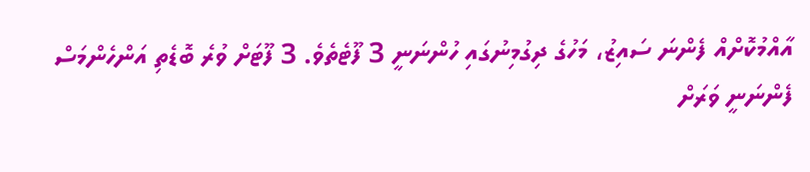އާއްމުކޮށްއް ފެންނަ ސައިޒު، މަހުގެ ދިގުމިނުގައި ހުންނަނީ 3 ފޫޓެތެވެ. 3 ފޫޓަށް ވުރެ ބޮޑެތި އަންހެންމަސް ފެންނަނީ ވަރަށް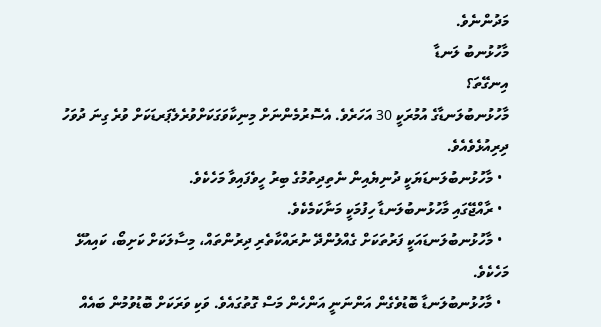މަދުންނެވެ.
މާހުޅުނބު ލަނޑާ
އިނގޭތަ؟
މާހުޅުނބުލަނޑާގެ އުމުރަކީ 30 އަހަރެވެ. އެސޮރުމެންނަށް މިނިކާވަގަކަށްވުރެލެޕަރޑަކަށް ވުރެ ގިނަ ދުވަހު ދިރިއުޅެވެއެވެ.
  • މާހުޅުނބުލަނޑަޔަކީ ދުނިޔެއިން ނެތިދިތުމުގެ ބިރު ހީވެފައިވާ މަހެކެވެ.
  • ރާއްޖޭގައި މާހުޅުނބުލަނޑާ ހިފުމަކީ މަނާކަމެކެވެ.
  • މާހުޅުނބުލަނޑައަކީ ފަރުތަކަށް ގެއްލުންދޭ ނުރައްކާތެރި ދިރުންތައް، މިސާލަކަށް ކަށިބޯ، ކައިއުޅޭ މަހެކެވެ.
  • މާހުޅުނބުލަނޑާ ބޮޑުވެގެން އަންނަނީ އަންހެން މަސް ގޮތުގައެވެ. ވަކި ވަރަކަށް ބޮޑުވުމުން ބައެއް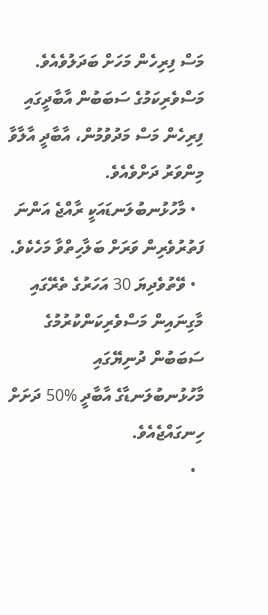މަސް ފިރިހެން މަހަށް ބަދަލުވެއެވެ. މަސްވެރިކަމުގެ ސަބަބުން އާބާދީގައި ފިރިހެން މަސް މަދުވުމުން، އާބާދީ އާލާވާ މިންވަރު ދަށްވެއެވެ.
  • މާހުޅުނބުލަނޑައަކީ ރާއްޖެ އަންނަ ފަތުރުވެރިން ވަރަށް ބަލާހިތްވާ މަހެކެވެ.
  • ވޭތުވެދިޔަ 30 އަހަރުގެ ތެރޭގައި މާގިނައިން މަސްވެރިކަންކުރުމުގެ ސަބަބުން ދުނިޔޭގައި މާހުޅުނބުލަނޑާގެ އާބާދީ %50 ދަށަށް ހިނގައްޖެއެވެ.
  •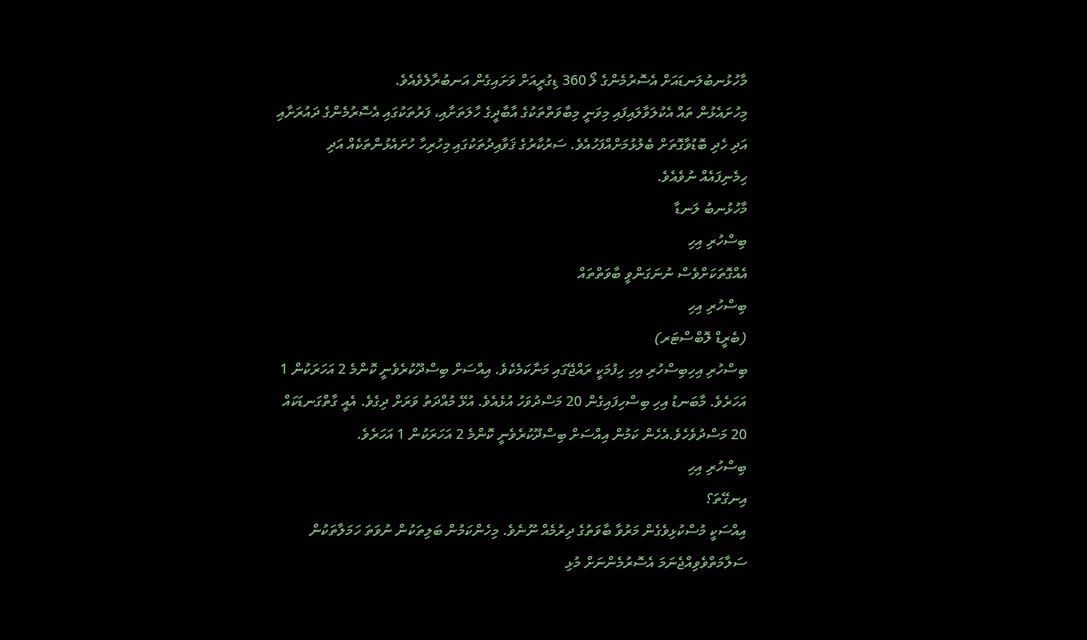މާހުޅުނބުލަނޑައަށް އެސޮރުމެންގެ ލޯ 360 ޑިގުރީއަށް ވަށައިގެން އަނބުރާލެވެއެވެ.
މިހުށައެޅުން ތައް އެކުލަވާލައިފައި މިވަނީ މިބާވަތްތަކުގެ އާބާދީގެ ހާލަތަށާއި، ފަރުތަކުގައި އެސޮރުމެންގެ ދައުރަށާއި އަދި ހެދި ބޮޑުވާގޮތަށް ބެލުޅުމަށްއްފަހުއެވެ. ސަރުކާރުގެ ޤަވާއިދުތަކުގައި މިހުރިހާ ހުށައެޅުންތަކެއް އަދި ހިމެނިފައެއް ނުވެއެވެ.
މާހުޅުނބު ލަނޑާ
ބިސްހުރި އިހި
އެއްގޮތަކަށްވެސް ނުނަގަންވީ ބާވަތްތައް
ބިސްހުރި އިހި
(ބެރީޑް ލޮބްސްޓަރ)
ބިސްހުރި އިހިބިސްހުރި އިހި ހިފުމަކީ ރައްޖޭގައި މަނާކަމެކެވެ. އިއްސަށް ބިސްދޫކުރެވެނީ ކޮންމެ 2 އަހަރަކުން 1 އަހަރެވެ. މާބަނޑު އިހި ބިސްހިފައިގެން 20 މަސްދުވަހު އުޅެއެވެ. އުޅޭ މުއްދަތު ވަރަށް ދިގެވެ. އެއީ ގާތްގަނޑަކައް 20 މަސްދުވެހެވެ.އެހެން ކަމުން އިއްސަށް ބިސްދޫކުރެވެނީ ކޮންމެ 2 އަހަރަކުން 1 އަހަރެވެ.
ބިސްހުރި އިހި
އިނގޭތަ؟
އިއްސަކީ މުސްކުޅިވެގެން މަރުވާ ބާވަތުގެ ދިރުމެއް ނޫނެވެ. މިހެންކަމުން ބަލިތަކުން ނުވަތަ ހަމަލާތަކުން ސަލާމަތްވެވިއްޖެނަމަ އެސޮރުމެންނަށް މުޅި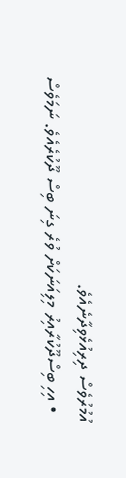އުމުރުވެސް ދިރިއުޅެވިދާނެއެވެ.
  • އިހި ބިސްދޫކުރާއިރު މިލިއަނަކަށް ވުރެ ގިނަ ބިސް ދޫކުރެއެވެ. ނަމަވެސް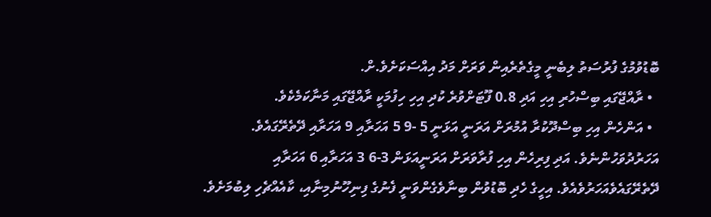ބޮޑުވުމުގެ ފުރުސަތު ލިބެނީ މީގެތެރެއިން ވަރަށް މަދު އިއްސަކަށެވެ.ށް.
  • ރާއްޖޭގައި ބިސްހުރި އިހި އަދި 0.8 ފޫޓަށްވުރެ ކުދި އިހި ހިފުމަކީ ރާއްޖޭގައި މަނާކަމެކެވެ.
  • އަންހެން އިހި ބިސްދޫކުރާ އުމުރަށް އަރަނީ އަޅަނީ 5 -9 5 އަހަރާއި 9 އަހަރާއި ދޭތެރޭގައެވެ. އަހަރުދުވަހުންނެވެ. އަދި ފިރިހެން އިހި ފުރާވަރަށް އަރަނީއަޅަން 3-6 3 އަހަރާއި 6 އަހަރާއި ދޭތެރޭގައެވެއަހަރުވެއެވެ. އިހީގެ ހެދި ބޮޑުވުން ބިނާވެގެންވަނީ ފެނުގެ ފިނިހޫނުމިނާއި، ކާއެއްޗެހި ލިބުމަށެވެ.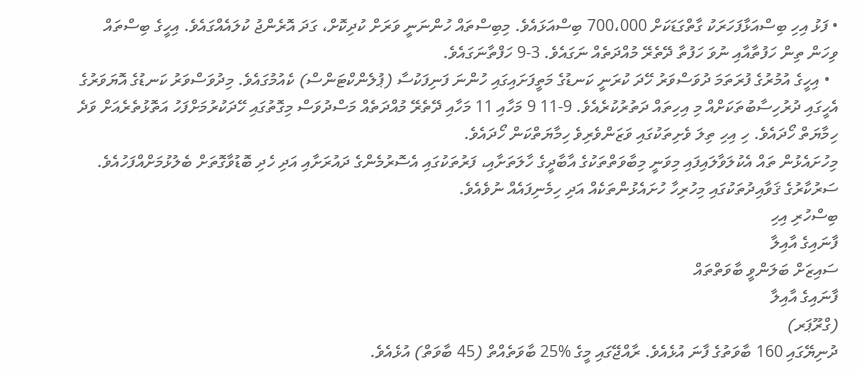• ފަޅު އިހި ބިސްއަޅާފަހަރަކު ގާތްގަޑަކަށް 700،000 ބިސްއަޅައެވެ. މިބިސްތައް ހުންނަނީ ވަރަށް ކުދިކޮށް، ގަދަ އޮރެންޖު ކުލައެއްގައެވެ. އިހީގެ ބިސްތައް ވިހަން ތިން ހަފުތާއާއި ނުވަ ހަފުތާ ދޭތެރޭ މުއްދަތެއް ނަގައެވެ. 3-9 ހަފްތާނަގައެވެ.
  • އިހީގެ އުމުރުގެ ފުރަތަމަ ދުވަސްވަރު ހޭދަ ކުރަނީ ކަނޑުގެ މަތީފަށައިގައި ހުންނަ ފަނިފަކުސާ (ޕުލެންކްޓަންސް) ކެއުމުގައެވެ. މިދުވަސްވަރު ކަނޑުގެ އޮޔަވަރުގެ އެހީގައި ދުރުހިސާބުތަކަށްއް މި އިހިތައް ދަތުރުކުރެއެވެ. 9-11 9 މަހާއި 11 މަހާއި ދޭތެރޭ މުއްދަތެއް މަސްދުވަސް މިގޮތުގައި ހޭދަކުރުމަށްފަހު އަތޮޅުތެރެއަށް ވަދެ ހިމާޔަތް ހޯދައެވެ. ހި އިހި ތިލަ ވެށިތަކުގައި ވަޒަންވެރިވެ ހިމާޔަތްކަން ހޯދައެވެ.
މިހުށައެޅުން ތައް އެކުލަވާލައިފައި މިވަނީ މިބާވަތްތަކުގެ އާބާދީގެ ހާލަތަށާއި، ފަރުތަކުގައި އެސޮރުމެންގެ ދައުރަށާއި އަދި ހެދި ބޮޑުވާގޮތަށް ބެލުޅުމަށްއްފަހުއެވެ. ސަރުކާރުގެ ޤަވާއިދުތަކުގައި މިހުރިހާ ހުށައެޅުންތަކެއް އަދި ހިމެނިފައެއް ނުވެއެވެ.
ބިސްހުރި އިހި
ފާނައިގެ އާއިލާ
ސައިޒަށް ބަލަންވީ ބާވަތްތައް
ފާނައިގެ އާއިލާ
(ގްރޫޕަރ)
ދުނިޔޭގައި 160 ބާވަތުގެ ފާނަ އުޅެއެވެ. ރާއްޖޭގައި މީގެ %25 ބާވަތެއްތް (45 ބާވަތް) އުޅެއެވެ.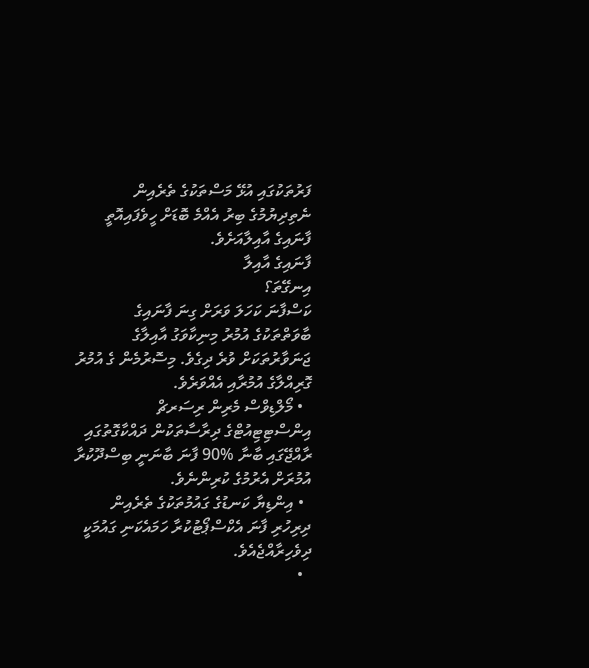ފަރުތަކުގައި އުޅޭ މަސްތަކުގެ ތެރެއިން ނެތިދިޔުމުގެ ބިރު އެއްމެ ބޮޑަށް ހީވެފައިއޮތީ ފާނައިގެ އާއިލާއަށެވެ.
ފާނައިގެ އާއިލާ
އިނގޭތަ؟
ކަސްފާނަ ކަހަލަ ވަރަށް ގިނަ ފާނައިގެ ބާވަތްތަކުގެ އުމުރު މިނިކާވަގު އާއިލާގެ ޖަނަވާރުތަކަށް ވުރެ ދިގެވެ. މިސޮރުމެން ގެ އުމުރު ގޮރިއްލާގެ އުމުރާއި އެއްވަރެވެ.
  • މޯލްޑިވްސް މެރިން ރިސަރޗް އިންސްޓިޓިއުޓްގެ ދިރާސާތަކުން ދައްކާގޮތުގައި ރާއްޖޭގައި ބާނާ %90 ފާނަ ބާނަނީ ބިސްދޫކުރާ އުމުރަށް އެރުމުގެ ކުރިންނެވެ.
  • އިންޑިޔާ ކަނޑުގެ ގައުމުތަކުގެ ތެރެއިން ދިރިހުރި ފާނަ އެކްސްޕޯޓުކުރާ ހަމައެކަނި ގައުމަކީ ދިވެހިރާއްޖެއެވެ.
  •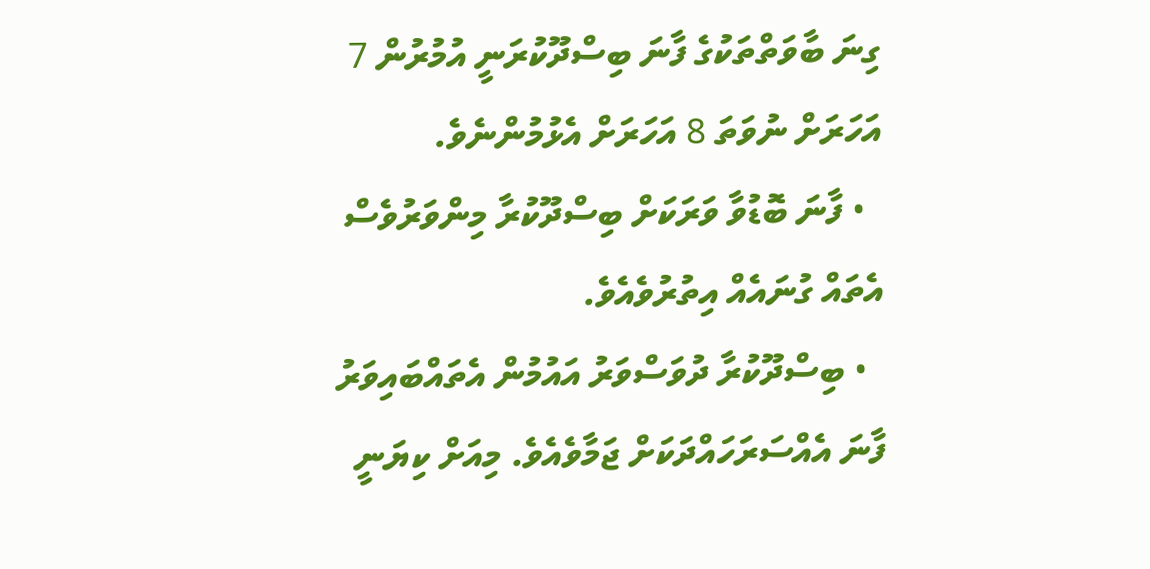ގިނަ ބާވަތްތަކުގެ ފާނަ ބިސްދޫކުރަނީ އުމުރުން 7 އަހަރަށް ނުވަތަ 8 އަހަރަށް އެޅުމުންނެވެ.
  • ފާނަ ބޮޑުވާ ވަރަކަށް ބިސްދޫކުރާ މިންވަރުވެސް އެތައް ގުނައެއް އިތުރުވެއެވެ.
  • ބިސްދޫކުރާ ދުވަސްވަރު އައުމުން އެތައްބައިވަރު ފާނަ އެއްސަރަހައްދަކަށް ޖަމާވެއެވެ. މިއަށް ކިޔަނީ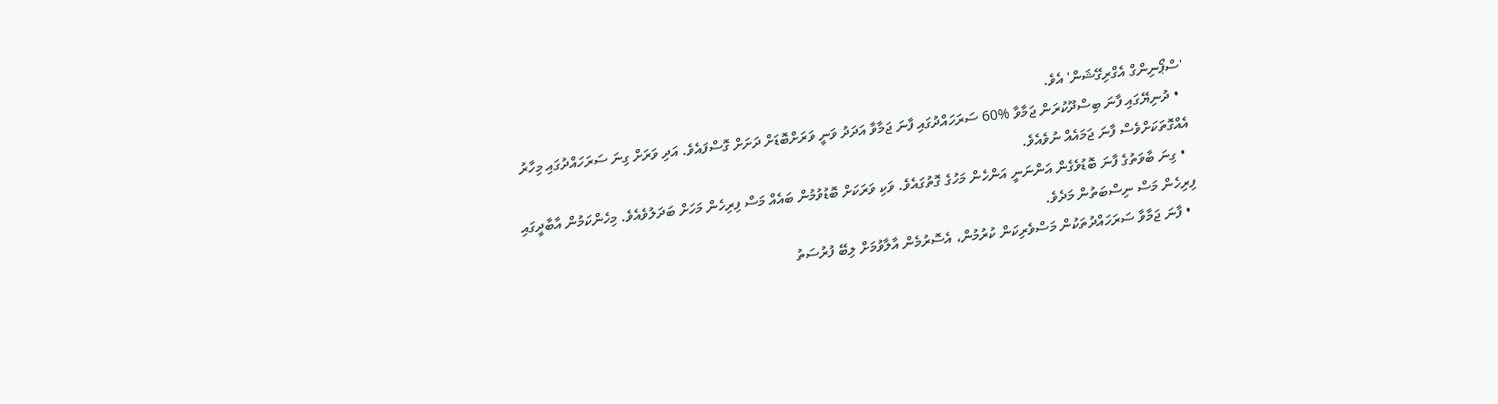'ސްޕޯނިންގް އެގްރިގޭޝަން' އެވެ.
  • ދުނިޔޭގައި ފާނަ ބިސްދޫކުރަން ޖަމާވާ %60 ސަރަހައްދުގައި ފާނަ ޖަމާވާ އަދަދު ވަނީ ވަރަށްބޮޑަށް ދަށަށް ގޮސްފައެވެ. އަދި ވަރަށް ގިނަ ސަރަހައްދުގައި މިހާރު އެއްގޮތަކަށްވެސް ފާނަ ޖަމައެއް ނުވެއެވެ.
  • ގިނަ ބާވަތުގެ ފާނަ ބޮޑުވެގެން އަންނަނީ އަންހެން މަހުގެ ގޮތުގައެވެ. ވަކި ވަރަކަށް ބޮޑުވުމުން ބައެއް މަސް ފިރިހެން މަހަށް ބަދަލުވެއެވެ. މިހެންކަމުން އާބާދީގައި ފިރިހެން މަސް ނިސްބަތުން މަދެވެ.
  • ފާނަ ޖަމާވާ ސަރަހައްދުތަކުން މަސްވެރިކަން ކުރުމުން، އެސޮރުމެން އާލާވުމަށް ލިބޭ ފުރުސަތު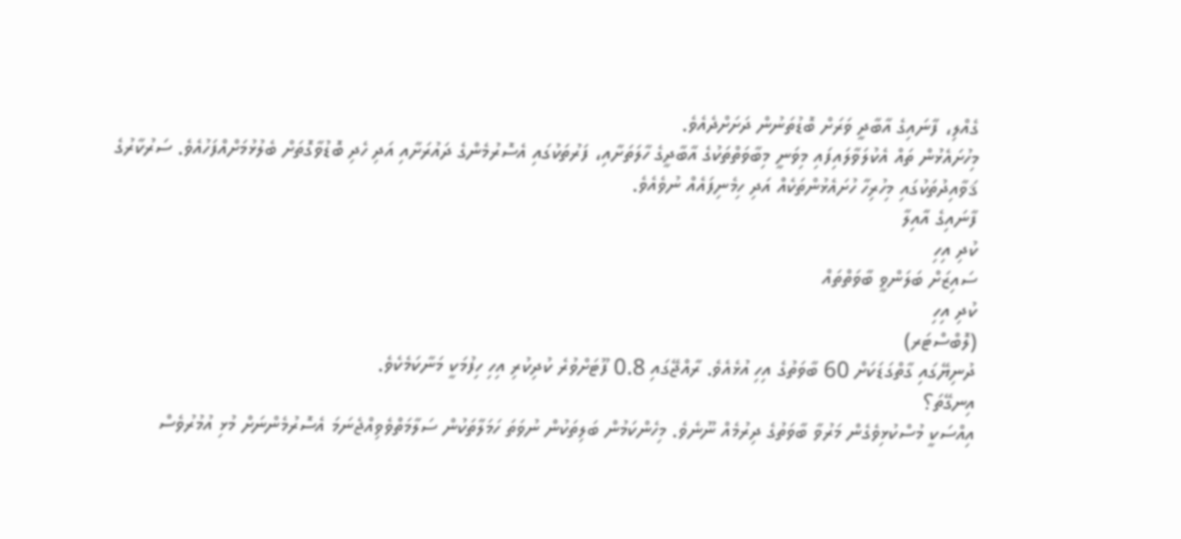ގެއްލި، ފާނައިގެ އާބާދީ ވަރަށް ބޮޑުތަނުން ދަށަށްދެއެވެ.
މިހުށައެޅުން ތައް އެކުލަވާލައިފައި މިވަނީ މިބާވަތްތަކުގެ އާބާދީގެ ހާލަތަށާއި، ފަރުތަކުގައި އެސޮރުމެންގެ ދައުރަށާއި އަދި ހެދި ބޮޑުވާގޮތަށް ބެލުޅުމަށްއްފަހުއެވެ. ސަރުކާރުގެ ޤަވާއިދުތަކުގައި މިހުރިހާ ހުށައެޅުންތަކެއް އަދި ހިމެނިފައެއް ނުވެއެވެ.
ފާނައިގެ އާއިލާ
ކުދި އިހި
ސައިޒަށް ބަލަންވީ ބާވަތްތައް
ކުދި އިހި
(ލޮބްސްޓަރ)
ދުނިޔޭގައި ގާތްގަޑަކަށް 60 ބާވަތުގެ އިހި އުޅެއެވެ. ރާއްޖޭގައި 0.8 ފޫޓަށްވުރެ ކުދިކުރި އިހި ހިފުމަކީ މަނާކަމެކެވެ.
އިނގޭތަ؟
އިއްސަކީ މުސްކުޅިވެގެން މަރުވާ ބާވަތުގެ ދިރުމެއް ނޫނެވެ. މިހެންކަމުން ބަލިތަކުން ނުވަތަ ހަމަލާތަކުން ސަލާމަތްވެވިއްޖެނަމަ އެސޮރުމެންނަށް މުޅި އުމުރުވެސް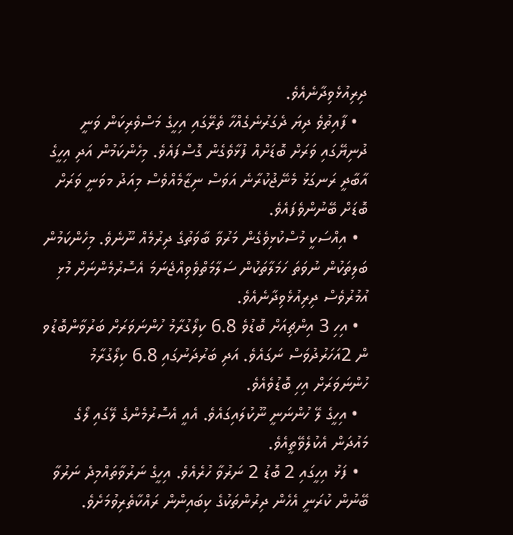ދިރިއުޅެވިދާނެއެވެ.
  • ފާއިތުވެ ދިޔަ ދެގަރުނެގެއްހާ ތެރޭގައި އިހީގެ މަސްވެރިކަން ވަނީ ދުނިޔޭގައި ވަރަށް ބޮޑަށްއް ފުޅާވެގެން ގޮސްފައެވެ. މިހެންކަމުން އަދި އިހީގެ އާބާދީ ރަނގަޅު މެނޭޖުކުރާނެ އަވަސް ނިޒާމެއްވެސް މިއަދު މވަނީ ވަރަށް ބޮޑަށް ބޭނުންވެފައެވެ.
  • އިއްސަކީ މުސްކުޅިވެގެން މަރުވާ ބާވަތުގެ ދިރުމެއް ނޫނެވެ. މިހެންކަމުން ބަލިތަކުން ނުވަތަ ހަމަލާތަކުން ސަލާމަތްވެވިއްޖެނަމަ އެސޮރުމެންނަށް މުޅި އުމުރުވެސް ދިރިއުޅެވިދާނެއެވެ.
  • އިހި 3 އިންޗިއަށް ބޮޑުވެ 6.8 ކިލޯގުރާމު ހުންނަވަރަށް ބަރުވާންބޮޑުވ ން 2އަހަރުދުވަސް ނަގައެވެ. އަދި ބަރުދަނުގައި 6.8 ކިލޯގުރާމު ހުންނަވަރަށް އިހި ބޮޑުވެއެވެ.
  • އިހީގެ ލޭ ހުންނަނީ ނޫކުލައިގައެވެ. އެއީ އެސޮރުމެންގެ ލޭގައި ލޯގެ މައުދަން އެކުލެވޭތީއެވެ.
  • ފަޅު އިހީގައި 2 ބޮޑު 2 ނަރުވާ ހުރެއެވެ. އިހީގެ ނަރުވާތައްމިދެ ނަރުވާ ބޭނުން ކުރަނީ އެހެން ދިރުންތަކުގެ ކިބައިންން ރައްކާތެރިވުމަށެވެ.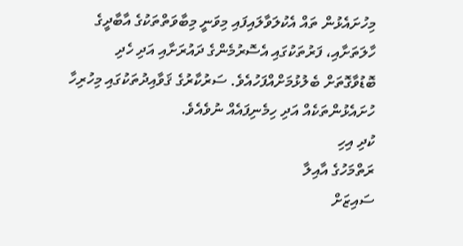މިހުށައެޅުން ތައް އެކުލަވާލައިފައި މިވަނީ މިބާވަތްތަކުގެ އާބާދީގެ ހާލަތަށާއި، ފަރުތަކުގައި އެސޮރުމެންގެ ދައުރަށާއި އަދި ހެދި ބޮޑުވާގޮތަށް ބެލުޅުމަށްއްފަހުއެވެ. ސަރުކާރުގެ ޤަވާއިދުތަކުގައި މިހުރިހާ ހުށައެޅުންތަކެއް އަދި ހިމެނިފައެއް ނުވެއެވެ.
ކުދި އިހި
ރަތްމަހުގެ އާއިލާ
ސައިޒަށް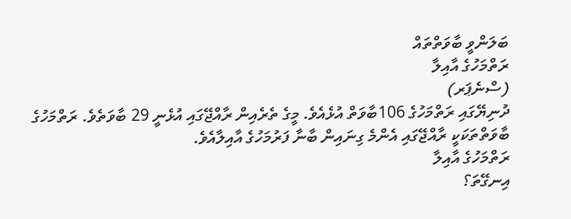ބަލަންވީ ބާވަތްތައް
ރަތްމަހުގެ އާއިލާ
(ސްނެޕަރ)
ދުނިޔޭގައި ރަތްމަހުގެ 106ބާވަތް އުޅެއެވެ. މީގެ ތެރެއިން ރާއްޖޭގައި އުޅެނީ 29 ބާވަތެވެ. ރަތްމަހުގެ ބާވަތްތަކަކީ ރާއްޖޭގައި އެންމެ ގިނައިން ބާނާ ފަރުމަހުގެ އާއިލާއެވެ.
ރަތްމަހުގެ އާއިލާ
އިނގޭތަ؟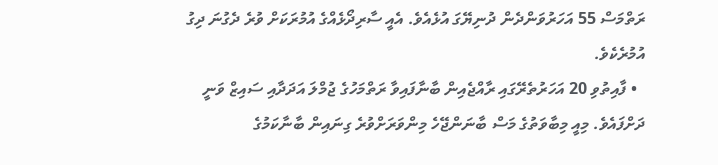ރަތްމަސް 55 އަހަރުވަންދެން ދުނިޔޭގަ އުޅެއެވެ. އެއީ ސާރިދޯޅެއްގެ އުމުރަކަށް ވުރެ ދެގުނަ ދިގު އުމުރެކެވެ.
  • ފާއިތުވި 20 އަހަރުތެރޭގައި ރާއްޖެއިން ބާނާފައިވާ ރަތްމަހުގެ ޖުމްލަ އަދަދާއި ސައިޒް ވަނީ ދަށްފައެވެ. މިއީ މިބާވަތުގެ މަސް ބާނަންޖޭހެ މިންވަރަށްވުރެ ގިނައިން ބާނާކަމުގެ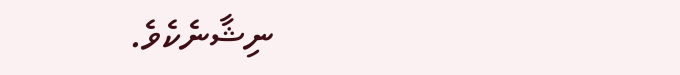ނިޝާނެކެވެ.